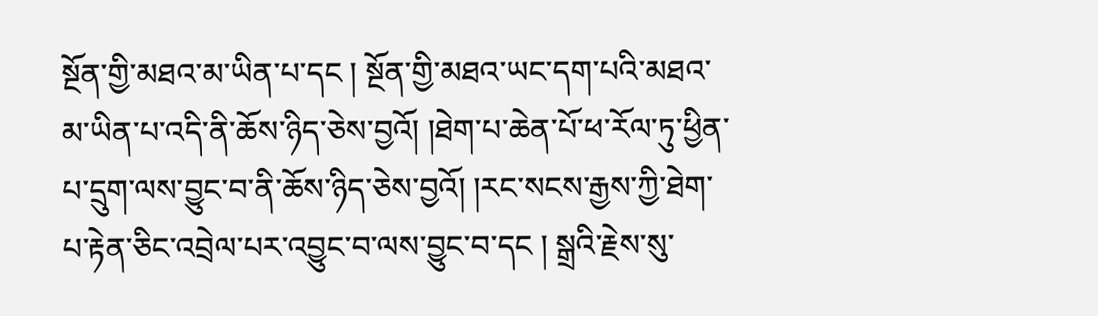སྔོན་གྱི་མཐའ་མ་ཡིན་པ་དང ། སྔོན་གྱི་མཐའ་ཡང་དག་པའི་མཐའ་མ་ཡིན་པ་འདི་ནི་ཆོས་ཉིད་ཅེས་བྱའོ། །ཐེག་པ་ཆེན་པོ་ཕ་རོལ་ཏུ་ཕྱིན་པ་དྲུག་ལས་བྱུང་བ་ནི་ཆོས་ཉིད་ཅེས་བྱའོ། །རང་སངས་རྒྱས་ཀྱི་ཐེག་པ་རྟེན་ཅིང་འབྲེལ་པར་འབྱུང་བ་ལས་བྱུང་བ་དང ། སྒྲའི་རྗེས་སུ་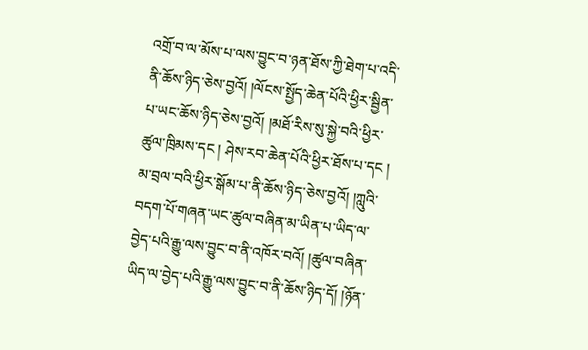འགྲོ་བ་ལ་མོས་པ་ལས་བྱུང་བ་ཉན་ཐོས་ཀྱི་ཐེག་པ་འདི་ནི་ཆོས་ཉིད་ཅེས་བྱའོ། །ལོངས་སྤྱོད་ཆེན་པོའི་ཕྱིར་སྦྱིན་པ་ཡང་ཆོས་ཉིད་ཅེས་བྱའོ། །མཐོ་རིས་སུ་སྐྱེ་བའི་ཕྱིར་ཚུལ་ཁྲིམས་དང ། ཤེས་རབ་ཆེན་པོའི་ཕྱིར་ཐོས་པ་དང ། མ་བྲལ་བའི་ཕྱིར་སྒོམ་པ་ནི་ཆོས་ཉིད་ཅེས་བྱའོ། །ཀླུའི་བདག་པོ་གཞན་ཡང་ཚུལ་བཞིན་མ་ཡིན་པ་ཡིད་ལ་བྱེད་པའི་རྒྱུ་ལས་བྱུང་བ་ནི་འཁོར་བའོ། །ཚུལ་བཞིན་ཡིད་ལ་བྱེད་པའི་རྒྱུ་ལས་བྱུང་བ་ནི་ཆོས་ཉིད་དོ། །ཉོན་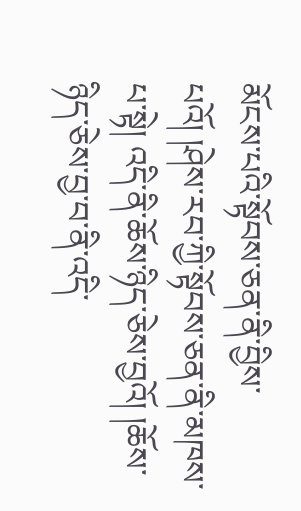མོངས་པའི་སྟོབས་ཅན་ནི་བྱིས་པའོ། །ཤེས་རབ་ཀྱི་སྟོབས་ཅན་ནི་མཁས་པ་སྟེ། འདི་ནི་ཆོས་ཉིད་ཅེས་བྱའོ། །ཆོས་ཉིད་ཅེས་བྱ་བ་ནི་འདི་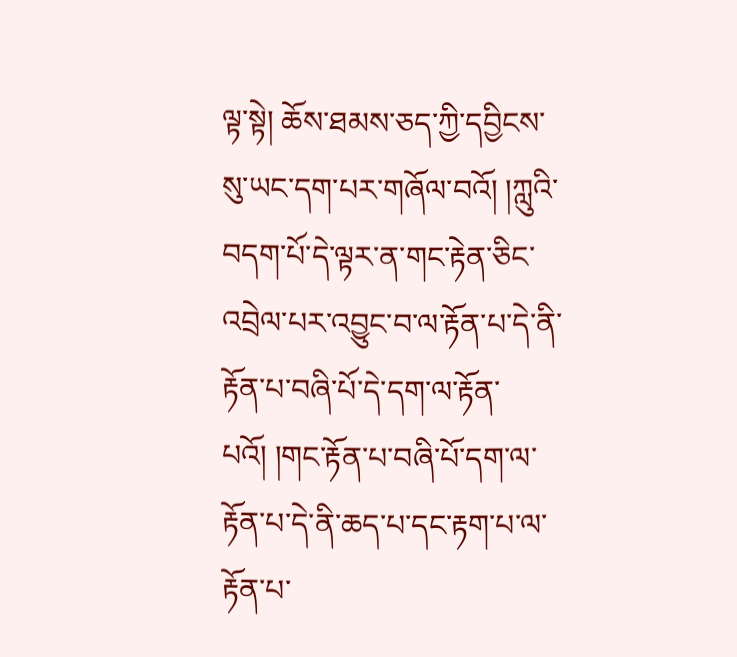ལྟ་སྟེ། ཆོས་ཐམས་ཅད་ཀྱི་དབྱིངས་སུ་ཡང་དག་པར་གཞོལ་བའོ། །ཀླུའི་བདག་པོ་དེ་ལྟར་ན་གང་རྟེན་ཅིང་འབྲེལ་པར་འབྱུང་བ་ལ་རྟོན་པ་དེ་ནི་རྟོན་པ་བཞི་པོ་དེ་དག་ལ་རྟོན་པའོ། །གང་རྟོན་པ་བཞི་པོ་དག་ལ་རྟོན་པ་དེ་ནི་ཆད་པ་དང་རྟག་པ་ལ་རྟོན་པ་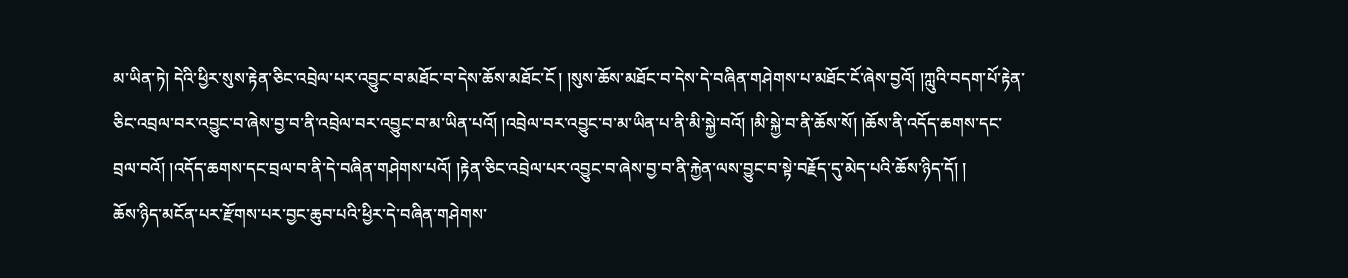མ་ཡིན་ཏེ། དེའི་ཕྱིར་སུས་རྟེན་ཅིང་འབྲེལ་པར་འབྱུང་བ་མཐོང་བ་དེས་ཆོས་མཐོང་ངོ ། །སུས་ཆོས་མཐོང་བ་དེས་དེ་བཞིན་གཤེགས་པ་མཐོང་ངོ་ཞེས་བྱའོ། །ཀླུའི་བདག་པོ་རྟེན་ཅིང་འབྲལ་བར་འབྱུང་བ་ཞེས་བྱ་བ་ནི་འབྲེལ་བར་འབྱུང་བ་མ་ཡིན་པའོ། །འབྲེལ་བར་འབྱུང་བ་མ་ཡིན་པ་ནི་མི་སྐྱེ་བའོ། །མི་སྐྱེ་བ་ནི་ཆོས་སོ། །ཆོས་ནི་འདོད་ཆགས་དང་བྲལ་བའོ། །འདོད་ཆགས་དང་བྲལ་བ་ནི་དེ་བཞིན་གཤེགས་པའོ། །རྟེན་ཅིང་འབྲེལ་པར་འབྱུང་བ་ཞེས་བྱ་བ་ནི་རྐྱེན་ལས་བྱུང་བ་སྟེ་བརྗོད་དུ་མེད་པའི་ཆོས་ཉིད་དོ། །
ཆོས་ཉིད་མངོན་པར་རྫོགས་པར་བྱང་ཆུབ་པའི་ཕྱིར་དེ་བཞིན་གཤེགས་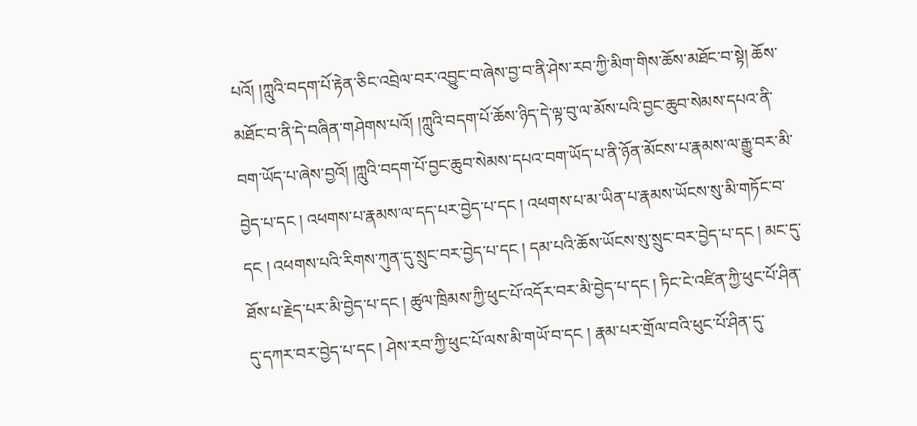པའོ། །ཀླུའི་བདག་པོ་རྟེན་ཅིང་འབྲེལ་བར་འབྱུང་བ་ཞེས་བྱ་བ་ནི་ཤེས་རབ་ཀྱི་མིག་གིས་ཆོས་མཐོང་བ་སྟེ། ཆོས་མཐོང་བ་ནི་དེ་བཞིན་གཤེགས་པའོ། །ཀླུའི་བདག་པོ་ཆོས་ཉིད་དེ་ལྟ་བུ་ལ་མོས་པའི་བྱང་ཆུབ་སེམས་དཔའ་ནི་བག་ཡོད་པ་ཞེས་བྱའོ། །ཀླུའི་བདག་པོ་བྱང་ཆུབ་སེམས་དཔའ་བག་ཡོད་པ་ནི་ཉོན་མོངས་པ་རྣམས་ལ་རྒྱུ་བར་མི་བྱེད་པ་དང ། འཕགས་པ་རྣམས་ལ་དད་པར་བྱེད་པ་དང ། འཕགས་པ་མ་ཡིན་པ་རྣམས་ཡོངས་སུ་མི་གཏོང་བ་དང ། འཕགས་པའི་རིགས་ཀུན་དུ་སྲུང་བར་བྱེད་པ་དང ། དམ་པའི་ཆོས་ཡོངས་སུ་སྲུང་བར་བྱེད་པ་དང ། མང་དུ་ཐོས་པ་རྗེད་པར་མི་བྱེད་པ་དང ། ཚུལ་ཁྲིམས་ཀྱི་ཕུང་པོ་འདོར་བར་མི་བྱེད་པ་དང ། ཏིང་ངེ་འཛིན་ཀྱི་ཕུང་པོ་ཤིན་དུ་དཀར་བར་བྱེད་པ་དང ། ཤེས་རབ་ཀྱི་ཕུང་པོ་ལས་མི་གཡོ་བ་དང ། རྣམ་པར་གྲོལ་བའི་ཕུང་པོ་ཤིན་དུ་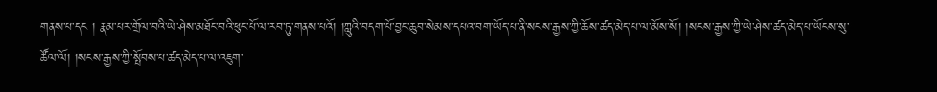གནས་པ་དང ། རྣམ་པར་གྲོལ་བའི་ཡེ་ཤེས་མཐོང་བའི་ཕུང་པོ་ལ་རབ་ཏུ་གནས་པའོ། །ཀླུའི་བདག་པོ་བྱང་ཆུབ་སེམས་དཔའ་བག་ཡོད་པ་ནི་སངས་རྒྱས་ཀྱི་ཆོས་ཚད་མེད་པ་ལ་མོས་སོ། །སངས་རྒྱས་ཀྱི་ཡེ་ཤེས་ཚད་མེད་པ་ཡོངས་སུ་ཚོལ་ལོ། །སངས་རྒྱས་ཀྱི་སྤོབས་པ་ཚད་མེད་པ་ལ་འཇུག་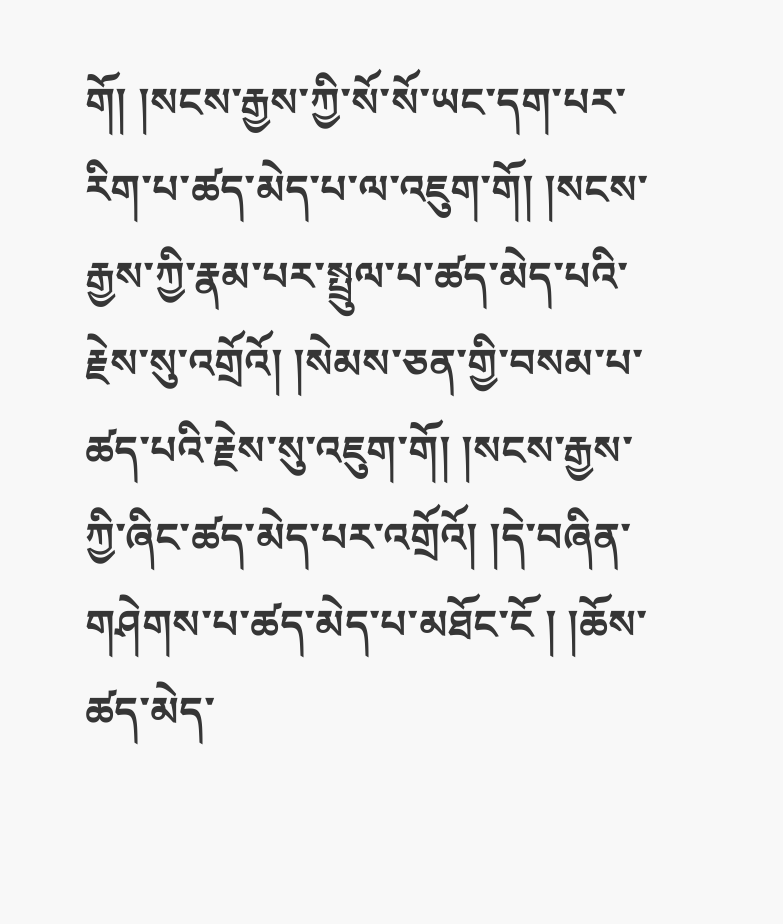གོ། །སངས་རྒྱས་ཀྱི་སོ་སོ་ཡང་དག་པར་རིག་པ་ཚད་མེད་པ་ལ་འཇུག་གོ། །སངས་རྒྱས་ཀྱི་རྣམ་པར་སྤྲུལ་པ་ཚད་མེད་པའི་རྗེས་སུ་འགྲོའོ། །སེམས་ཅན་གྱི་བསམ་པ་ཚད་པའི་རྗེས་སུ་འཇུག་གོ། །སངས་རྒྱས་ཀྱི་ཞིང་ཚད་མེད་པར་འགྲོའོ། །དེ་བཞིན་གཤེགས་པ་ཚད་མེད་པ་མཐོང་ངོ ། །ཆོས་ཚད་མེད་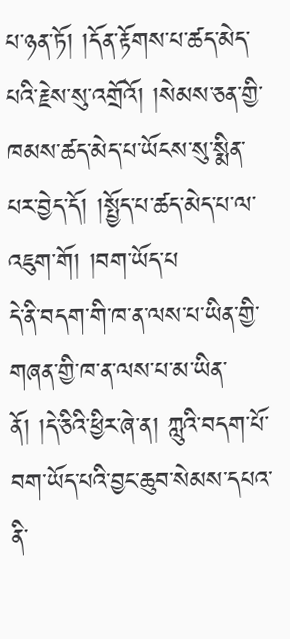པ་ཉན་ཏོ། །དོན་རྟོགས་པ་ཚད་མེད་པའི་རྗེས་སུ་འགྲོའོ། །སེམས་ཅན་གྱི་ཁམས་ཚད་མེད་པ་ཡོངས་སུ་སྨིན་པར་བྱེད་དོ། །སྤྱོད་པ་ཚད་མེད་པ་ལ་འཇུག་གོ། །བག་ཡོད་པ
དེ་ནི་བདག་གི་ཁ་ན་ལས་པ་ཡིན་གྱི་གཞན་གྱི་ཁ་ན་ལས་པ་མ་ཡིན་ནོ། །དེ་ཅིའི་ཕྱིར་ཞེ་ན། ཀླུའི་བདག་པོ་བག་ཡོད་པའི་བྱང་ཆུབ་སེམས་དཔའ་ནི་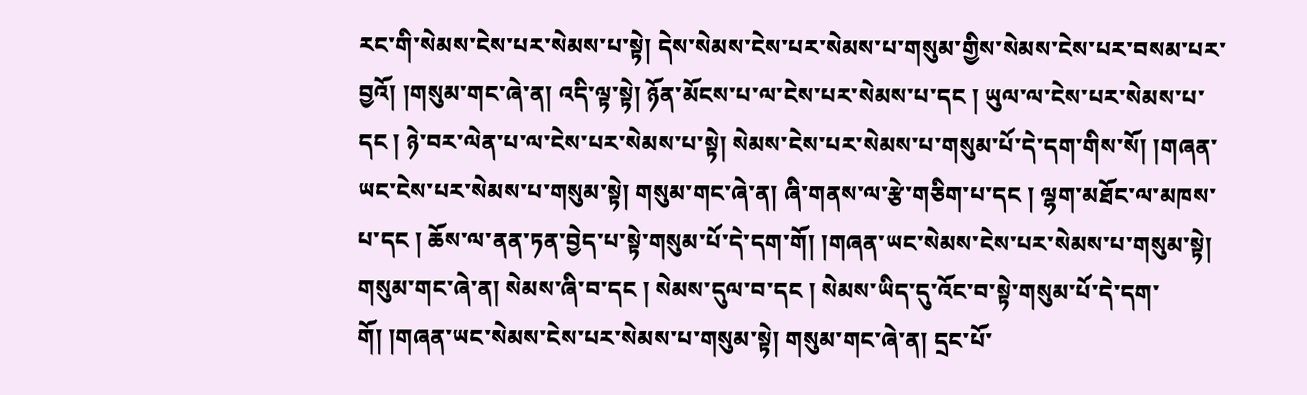རང་གི་སེམས་ངེས་པར་སེམས་པ་སྟེ། དེས་སེམས་ངེས་པར་སེམས་པ་གསུམ་གྱིས་སེམས་ངེས་པར་བསམ་པར་བྱའོ། །གསུམ་གང་ཞེ་ན། འདི་ལྟ་སྟེ། ཉོན་མོངས་པ་ལ་ངེས་པར་སེམས་པ་དང ། ཡུལ་ལ་ངེས་པར་སེམས་པ་དང ། ཉེ་བར་ལེན་པ་ལ་ངེས་པར་སེམས་པ་སྟེ། སེམས་ངེས་པར་སེམས་པ་གསུམ་པོ་དེ་དག་གིས་སོ། །གཞན་ཡང་ངེས་པར་སེམས་པ་གསུམ་སྟེ། གསུམ་གང་ཞེ་ན། ཞི་གནས་ལ་རྩེ་གཅིག་པ་དང ། ལྷག་མཐོང་ལ་མཁས་པ་དང ། ཆོས་ལ་ནན་ཏན་བྱེད་པ་སྟེ་གསུམ་པོ་དེ་དག་གོ། །གཞན་ཡང་སེམས་ངེས་པར་སེམས་པ་གསུམ་སྟེ། གསུམ་གང་ཞེ་ན། སེམས་ཞི་བ་དང ། སེམས་དུལ་བ་དང ། སེམས་ཡིད་དུ་འོང་བ་སྟེ་གསུམ་པོ་དེ་དག་གོ། །གཞན་ཡང་སེམས་ངེས་པར་སེམས་པ་གསུམ་སྟེ། གསུམ་གང་ཞེ་ན། དྲང་པོ་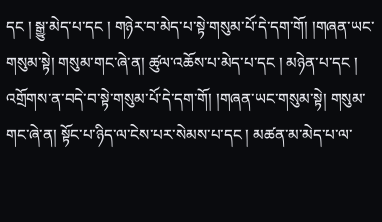དང ། སྒྱུ་མེད་པ་དང ། གཉེར་བ་མེད་པ་སྟེ་གསུམ་པོ་དེ་དག་གོ། །གཞན་ཡང་གསུམ་སྟེ། གསུམ་གང་ཞེ་ན། ཚུལ་འཆོས་པ་མེད་པ་དང ། མཉེན་པ་དང ། འགྲོགས་ན་བདེ་བ་སྟེ་གསུམ་པོ་དེ་དག་གོ། །གཞན་ཡང་གསུམ་སྟེ། གསུམ་གང་ཞེ་ན། སྟོང་པ་ཉིད་ལ་ངེས་པར་སེམས་པ་དང ། མཚན་མ་མེད་པ་ལ་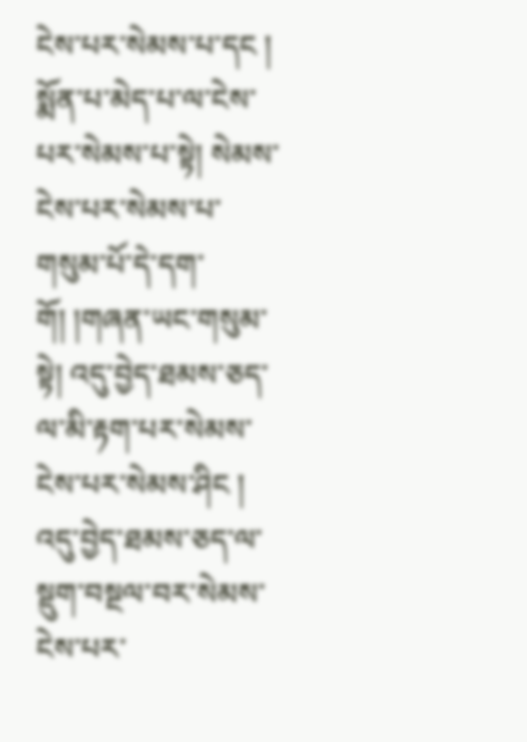ངེས་པར་སེམས་པ་དང ། སྨོན་པ་མེད་པ་ལ་ངེས་པར་སེམས་པ་སྟེ། སེམས་ངེས་པར་སེམས་པ་གསུམ་པོ་དེ་དག་གོ། །གཞན་ཡང་གསུམ་སྟེ། འདུ་བྱེད་ཐམས་ཅད་ལ་མི་རྟག་པར་སེམས་ངེས་པར་སེམས་ཤིང ། འདུ་བྱེད་ཐམས་ཅད་ལ་སྡུག་བསྔལ་བར་སེམས་ངེས་པར་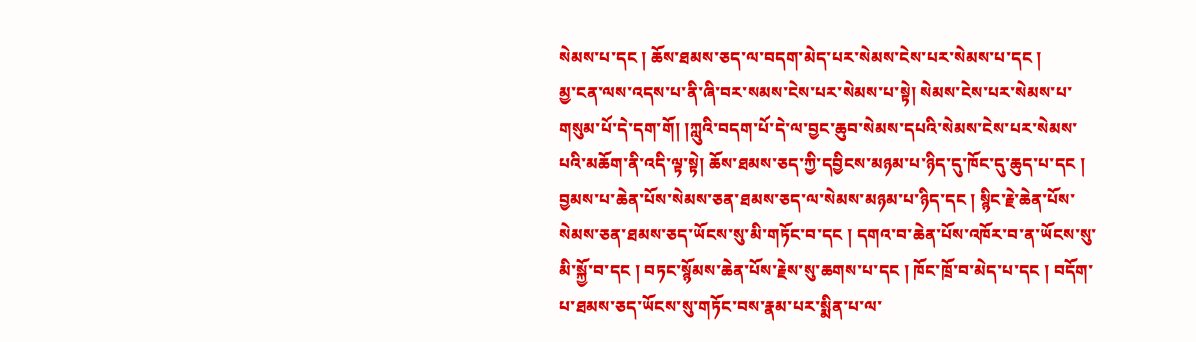སེམས་པ་དང ། ཆོས་ཐམས་ཅད་ལ་བདག་མེད་པར་སེམས་ངེས་པར་སེམས་པ་དང །
མྱ་ངན་ལས་འདས་པ་ནི་ཞི་བར་སམས་ངེས་པར་སེམས་པ་སྟེ། སེམས་ངེས་པར་སེམས་པ་གསུམ་པོ་དེ་དག་གོ། །ཀླུའི་བདག་པོ་དེ་ལ་བྱང་ཆུབ་སེམས་དཔའི་སེམས་ངེས་པར་སེམས་པའི་མཆོག་ནི་འདི་ལྟ་སྟེ། ཆོས་ཐམས་ཅད་ཀྱི་དབྱིངས་མཉམ་པ་ཉིད་དུ་ཁོང་དུ་ཆུད་པ་དང ། བྱམས་པ་ཆེན་པོས་སེམས་ཅན་ཐམས་ཅད་ལ་སེམས་མཉམ་པ་ཉིད་དང ། སྙིང་རྗེ་ཆེན་པོས་སེམས་ཅན་ཐམས་ཅད་ཡོངས་སུ་མི་གཏོང་བ་དང ། དགའ་བ་ཆེན་པོས་འཁོར་བ་ན་ཡོངས་སུ་མི་སྐྱོ་བ་དང ། བཏང་སྙོམས་ཆེན་པོས་རྗེས་སུ་ཆགས་པ་དང ། ཁོང་ཁྲོ་བ་མེད་པ་དང ། བདོག་པ་ཐམས་ཅད་ཡོངས་སུ་གཏོང་བས་རྣམ་པར་སྨིན་པ་ལ་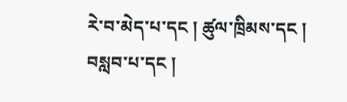རེ་བ་མེད་པ་དང ། ཚུལ་ཁྲིམས་དང ། བསླབ་པ་དང །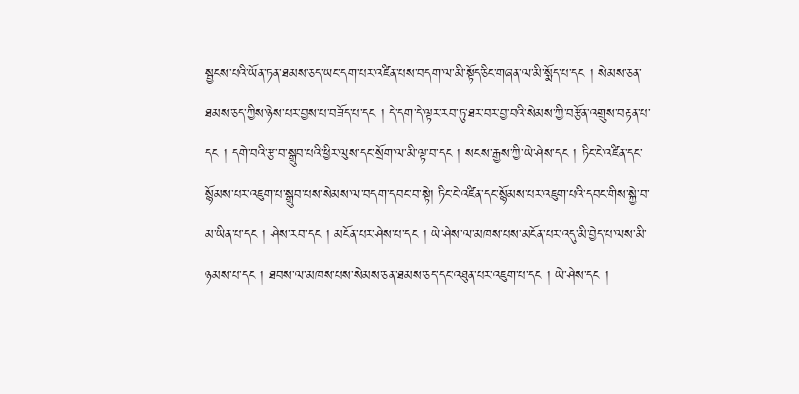སྦྱངས་པའི་ཡོན་ཏན་ཐམས་ཅད་ཡང་དག་པར་འཛིན་པས་བདག་ལ་མི་སྟོད་ཅིང་གཞན་ལ་མི་སྨོད་པ་དང ། སེམས་ཅན་ཐམས་ཅད་ཀྱིས་ཉེས་པར་བྱས་པ་བཟོད་པ་དང ། དེ་དག་དེ་ལྟར་རབ་ཏུ་ཐར་བར་བྱ་བའི་སེམས་ཀྱི་བརྩོན་འགྲུས་བརྟན་པ་དང ། དགེ་བའི་རྩ་བ་སྒྲུབ་པའི་ཕྱིར་ལུས་དང་སྲོག་ལ་མི་ལྟ་བ་དང ། སངས་རྒྱས་ཀྱི་ཡེ་ཤེས་དང ། ཏིང་ངེ་འཛིན་དང་སྙོམས་པར་འཇུག་པ་སྒྲུབ་པས་སེམས་ལ་བདག་དབང་བ་སྟེ། ཏིང་ངེ་འཛིན་དང་སྙོམས་པར་འཇུག་པའི་དབང་གིས་སྐྱེ་བ་མ་ཡིན་པ་དང ། ཤེས་རབ་དང ། མངོན་པར་ཤེས་པ་དང ། ཡེ་ཤེས་ལ་མཁས་པས་མངོན་པར་འདུ་མི་བྱེད་པ་ལས་མི་ཉམས་པ་དང ། ཐབས་ལ་མཁས་པས་སེམས་ཅན་ཐམས་ཅད་དང་འཐུན་པར་འཇུག་པ་དང ། ཡེ་ཤེས་དང །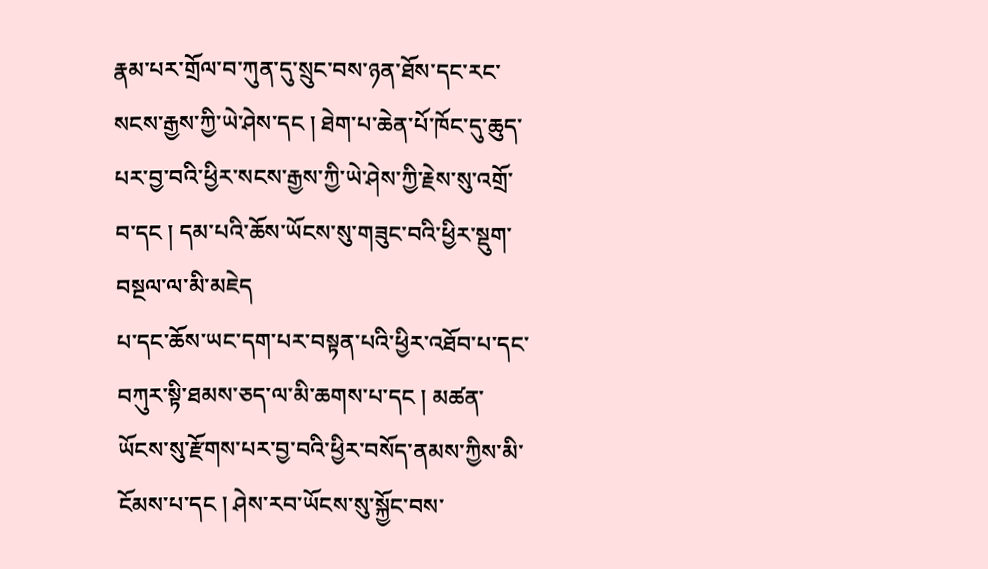རྣམ་པར་གྲོལ་བ་ཀུན་དུ་སྲུང་བས་ཉན་ཐོས་དང་རང་སངས་རྒྱས་ཀྱི་ཡེ་ཤེས་དང ། ཐེག་པ་ཆེན་པོ་ཁོང་དུ་ཆུད་པར་བྱ་བའི་ཕྱིར་སངས་རྒྱས་ཀྱི་ཡེ་ཤེས་ཀྱི་རྗེས་སུ་འགྲོ་བ་དང ། དམ་པའི་ཆོས་ཡོངས་སུ་གཟུང་བའི་ཕྱིར་སྡུག་བསྔལ་ལ་མི་མཇེད
པ་དང་ཆོས་ཡང་དག་པར་བསྟན་པའི་ཕྱིར་འཐོབ་པ་དང་བཀུར་སྟི་ཐམས་ཅད་ལ་མི་ཆགས་པ་དང ། མཚན་ཡོངས་སུ་རྫོགས་པར་བྱ་བའི་ཕྱིར་བསོད་ནམས་ཀྱིས་མི་ངོམས་པ་དང ། ཤེས་རབ་ཡོངས་སུ་སྐྱོང་བས་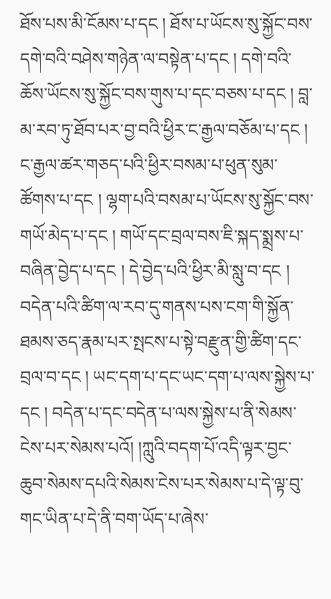ཐོས་པས་མི་ངོམས་པ་དང ། ཐོས་པ་ཡོངས་སུ་སྐྱོང་བས་དགེ་བའི་བཤེས་གཉེན་ལ་བསྟེན་པ་དང ། དགེ་བའི་ཆོས་ཡོངས་སུ་སྐྱོང་བས་གུས་པ་དང་བཅས་པ་དང ། བླ་མ་རབ་ཏུ་ཐོབ་པར་བྱ་བའི་ཕྱིར་ང་རྒྱལ་བཅོམ་པ་དང ། ང་རྒྱལ་ཚར་གཅད་པའི་ཕྱིར་བསམ་པ་ཕུན་སུམ་ཚོགས་པ་དང ། ལྷག་པའི་བསམ་པ་ཡོངས་སུ་སྐྱོང་བས་གཡོ་མེད་པ་དང ། གཡོ་དང་བྲལ་བས་ཇི་སྐད་སྨྲས་པ་བཞིན་བྱེད་པ་དང ། དེ་བྱེད་པའི་ཕྱིར་མི་སླུ་བ་དང ། བདེན་པའི་ཚིག་ལ་རབ་དུ་གནས་པས་ངག་གི་སྐྱོན་ཐམས་ཅད་རྣམ་པར་སྤངས་པ་སྟེ་བརྫུན་གྱི་ཚིག་དང་བྲལ་བ་དང ། ཡང་དག་པ་དང་ཡང་དག་པ་ལས་སྐྱེས་པ་དང ། བདེན་པ་དང་བདེན་པ་ལས་སྐྱེས་པ་ནི་སེམས་ངེས་པར་སེམས་པའོ། །ཀླུའི་བདག་པོ་འདི་ལྟར་བྱང་ཆུབ་སེམས་དཔའི་སེམས་ངེས་པར་སེམས་པ་དེ་ལྟ་བུ་གང་ཡིན་པ་དེ་ནི་བག་ཡོད་པ་ཞེས་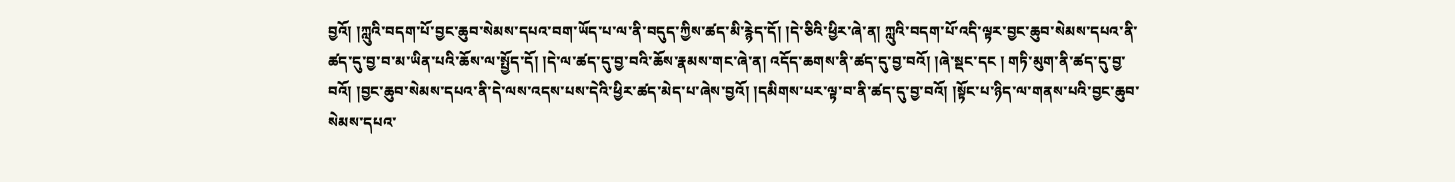བྱའོ། །ཀླུའི་བདག་པོ་བྱང་ཆུབ་སེམས་དཔའ་བག་ཡོད་པ་ལ་ནི་བདུད་ཀྱིས་ཚད་མི་རྙེད་དོ། །དེ་ཅིའི་ཕྱིར་ཞེ་ན། ཀླུའི་བདག་པོ་འདི་ལྟར་བྱང་ཆུབ་སེམས་དཔའ་ནི་ཚད་དུ་བྱ་བ་མ་ཡིན་པའི་ཆོས་ལ་སྤྱོད་དོ། །དེ་ལ་ཚད་དུ་བྱ་བའི་ཆོས་རྣམས་གང་ཞེ་ན། འདོད་ཆགས་ནི་ཚད་དུ་བྱ་བའོ། །ཞེ་སྡང་དང ། གཏི་མུག་ནི་ཚད་དུ་བྱ་བའོ། །བྱང་ཆུབ་སེམས་དཔའ་ནི་དེ་ལས་འདས་པས་དེའི་ཕྱིར་ཚད་མེད་པ་ཞེས་བྱའོ། །དམིགས་པར་ལྟ་བ་ནི་ཚད་དུ་བྱ་བའོ། །སྟོང་པ་ཉིད་ལ་གནས་པའི་བྱང་ཆུབ་སེམས་དཔའ་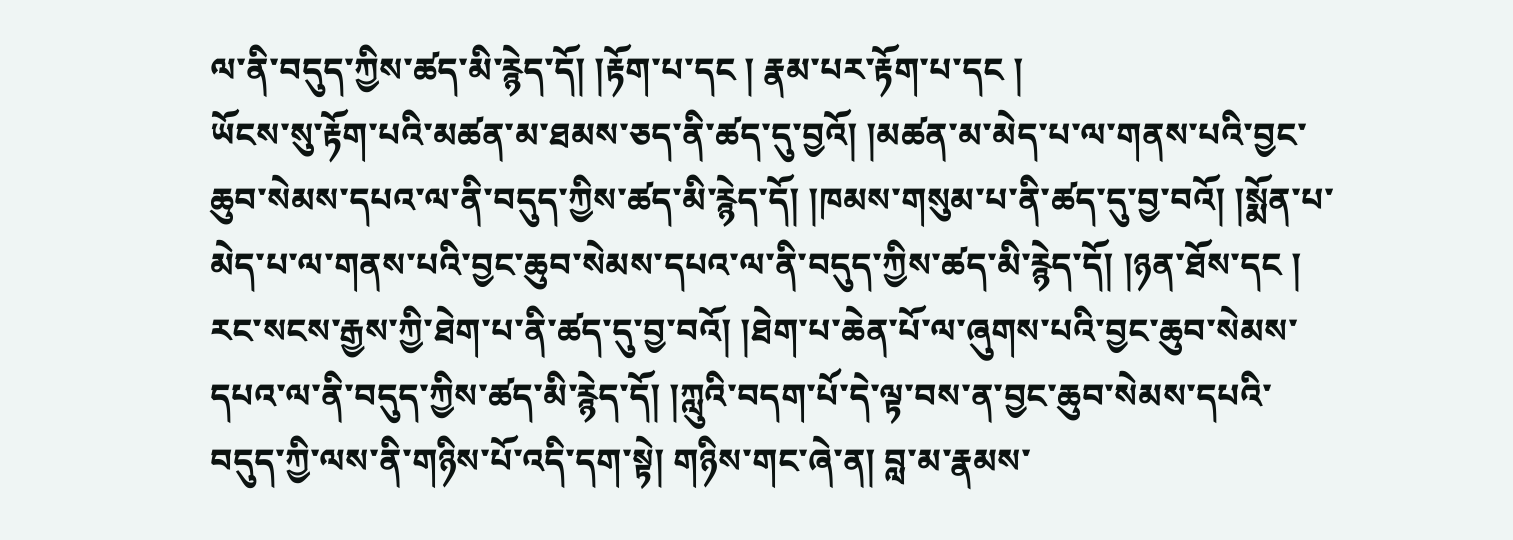ལ་ནི་བདུད་ཀྱིས་ཚད་མི་རྙེད་དོ། །རྟོག་པ་དང ། རྣམ་པར་རྟོག་པ་དང །
ཡོངས་སུ་རྟོག་པའི་མཚན་མ་ཐམས་ཅད་ནི་ཚད་དུ་བྱའོ། །མཚན་མ་མེད་པ་ལ་གནས་པའི་བྱང་ཆུབ་སེམས་དཔའ་ལ་ནི་བདུད་ཀྱིས་ཚད་མི་རྙེད་དོ། །ཁམས་གསུམ་པ་ནི་ཚད་དུ་བྱ་བའོ། །སྨོན་པ་མེད་པ་ལ་གནས་པའི་བྱང་ཆུབ་སེམས་དཔའ་ལ་ནི་བདུད་ཀྱིས་ཚད་མི་རྙེད་དོ། །ཉན་ཐོས་དང ། རང་སངས་རྒྱས་ཀྱི་ཐེག་པ་ནི་ཚད་དུ་བྱ་བའོ། །ཐེག་པ་ཆེན་པོ་ལ་ཞུགས་པའི་བྱང་ཆུབ་སེམས་དཔའ་ལ་ནི་བདུད་ཀྱིས་ཚད་མི་རྙེད་དོ། །ཀླུའི་བདག་པོ་དེ་ལྟ་བས་ན་བྱང་ཆུབ་སེམས་དཔའི་བདུད་ཀྱི་ལས་ནི་གཉིས་པོ་འདི་དག་སྟེ། གཉིས་གང་ཞེ་ན། བླ་མ་རྣམས་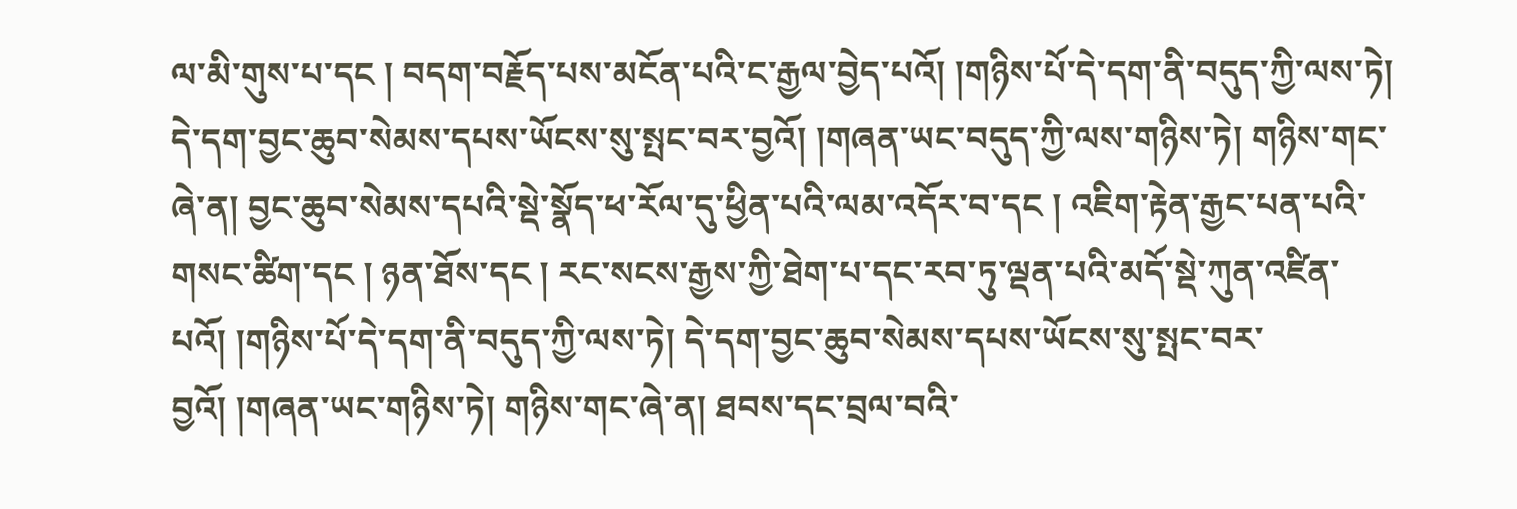ལ་མི་གུས་པ་དང ། བདག་བརྗོད་པས་མངོན་པའི་ང་རྒྱལ་བྱེད་པའོ། །གཉིས་པོ་དེ་དག་ནི་བདུད་ཀྱི་ལས་ཏེ། དེ་དག་བྱང་ཆུབ་སེམས་དཔས་ཡོངས་སུ་སྤང་བར་བྱའོ། །གཞན་ཡང་བདུད་ཀྱི་ལས་གཉིས་ཏེ། གཉིས་གང་ཞེ་ན། བྱང་ཆུབ་སེམས་དཔའི་སྡེ་སྣོད་ཕ་རོལ་དུ་ཕྱིན་པའི་ལམ་འདོར་བ་དང ། འཇིག་རྟེན་རྒྱང་པན་པའི་གསང་ཚིག་དང ། ཉན་ཐོས་དང ། རང་སངས་རྒྱས་ཀྱི་ཐེག་པ་དང་རབ་ཏུ་ལྡན་པའི་མདོ་སྡེ་ཀུན་འཛིན་པའོ། །གཉིས་པོ་དེ་དག་ནི་བདུད་ཀྱི་ལས་ཏེ། དེ་དག་བྱང་ཆུབ་སེམས་དཔས་ཡོངས་སུ་སྤང་བར་བྱའོ། །གཞན་ཡང་གཉིས་ཏེ། གཉིས་གང་ཞེ་ན། ཐབས་དང་བྲལ་བའི་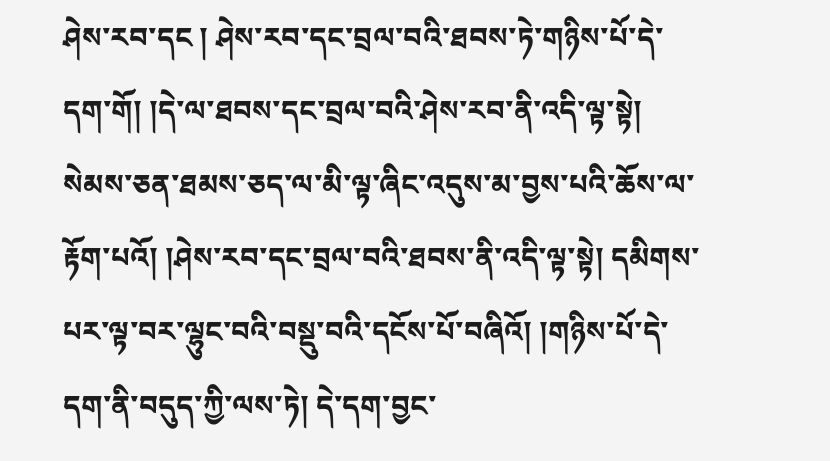ཤེས་རབ་དང ། ཤེས་རབ་དང་བྲལ་བའི་ཐབས་ཏེ་གཉིས་པོ་དེ་དག་གོ། །དེ་ལ་ཐབས་དང་བྲལ་བའི་ཤེས་རབ་ནི་འདི་ལྟ་སྟེ། སེམས་ཅན་ཐམས་ཅད་ལ་མི་ལྟ་ཞིང་འདུས་མ་བྱས་པའི་ཆོས་ལ་རྟོག་པའོ། །ཤེས་རབ་དང་བྲལ་བའི་ཐབས་ནི་འདི་ལྟ་སྟེ། དམིགས་པར་ལྟ་བར་ལྷུང་བའི་བསྡུ་བའི་དངོས་པོ་བཞིའོ། །གཉིས་པོ་དེ་དག་ནི་བདུད་ཀྱི་ལས་ཏེ། དེ་དག་བྱང་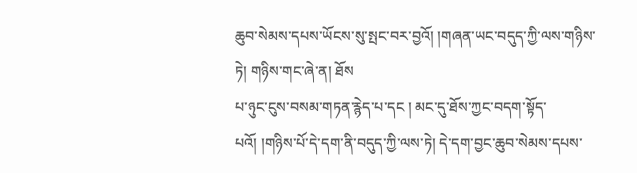ཆུབ་སེམས་དཔས་ཡོངས་སུ་སྤང་བར་བྱའོ། །གཞན་ཡང་བདུད་ཀྱི་ལས་གཉིས་ཏེ། གཉིས་གང་ཞེ་ན། ཐོས
པ་ཉུང་ངུས་བསམ་གཏན་རྙེད་པ་དང ། མང་དུ་ཐོས་ཀྱང་བདག་སྟོད་པའོ། །གཉིས་པོ་དེ་དག་ནི་བདུད་ཀྱི་ལས་ཏེ། དེ་དག་བྱང་ཆུབ་སེམས་དཔས་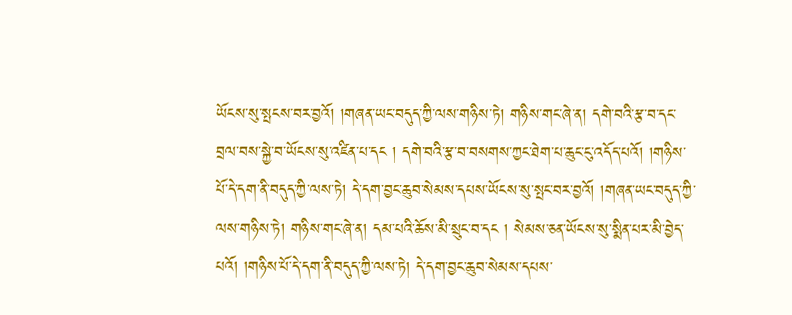ཡོངས་སུ་སྤངས་བར་བྱའོ། །གཞན་ཡང་བདུད་ཀྱི་ལས་གཉིས་ཏེ། གཉིས་གང་ཞེ་ན། དགེ་བའི་རྩ་བ་དང་བྲལ་བས་སྐྱེ་བ་ཡོངས་སུ་འཛིན་པ་དང ། དགེ་བའི་རྩ་བ་བསགས་ཀྱང་ཐེག་པ་ཆུང་ངུ་འདོད་པའོ། །གཉིས་པོ་དེ་དག་ནི་བདུད་ཀྱི་ལས་ཏེ། དེ་དག་བྱང་ཆུབ་སེམས་དཔས་ཡོངས་སུ་སྤང་བར་བྱའོ། །གཞན་ཡང་བདུད་ཀྱི་ལས་གཉིས་ཏེ། གཉིས་གང་ཞེ་ན། དམ་པའི་ཆོས་མི་སྲུང་བ་དང ། སེམས་ཅན་ཡོངས་སུ་སྨིན་པར་མི་བྱེད་པའོ། །གཉིས་པོ་དེ་དག་ནི་བདུད་ཀྱི་ལས་ཏེ། དེ་དག་བྱང་ཆུབ་སེམས་དཔས་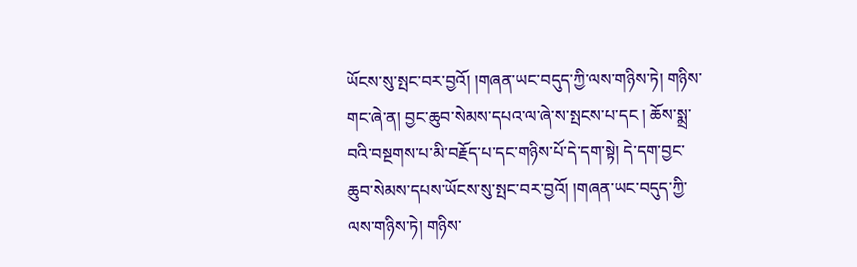ཡོངས་སུ་སྤང་བར་བྱའོ། །གཞན་ཡང་བདུད་ཀྱི་ལས་གཉིས་ཏེ། གཉིས་གང་ཞེ་ན། བྱང་ཆུབ་སེམས་དཔའ་ལ་ཞེ་ས་སྤངས་པ་དང ། ཆོས་སྨྲ་བའི་བསྔགས་པ་མི་བརྗོད་པ་དང་གཉིས་པོ་དེ་དག་སྟེ། དེ་དག་བྱང་ཆུབ་སེམས་དཔས་ཡོངས་སུ་སྤང་བར་བྱའོ། །གཞན་ཡང་བདུད་ཀྱི་ལས་གཉིས་ཏེ། གཉིས་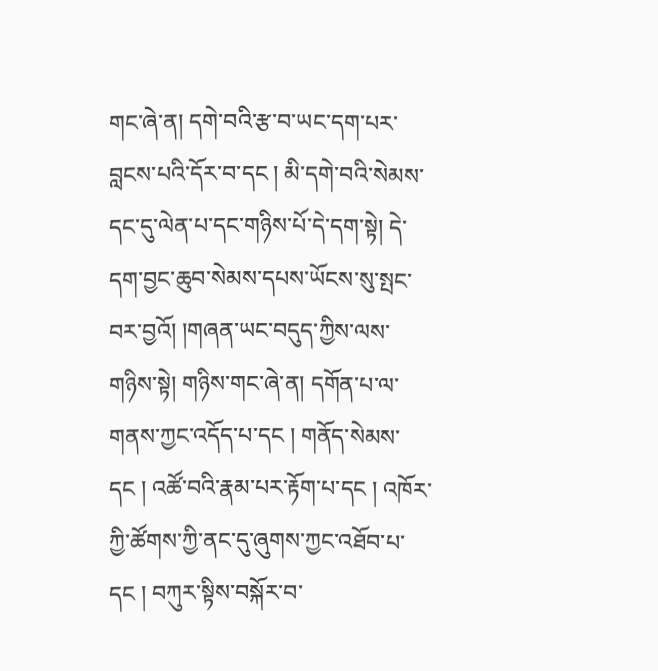གང་ཞེ་ན། དགེ་བའི་རྩ་བ་ཡང་དག་པར་བླངས་པའི་དོར་བ་དང ། མི་དགེ་བའི་སེམས་དང་དུ་ལེན་པ་དང་གཉིས་པོ་དེ་དག་སྟེ། དེ་དག་བྱང་ཆུབ་སེམས་དཔས་ཡོངས་སུ་སྤང་བར་བྱའོ། །གཞན་ཡང་བདུད་ཀྱིས་ལས་གཉིས་སྟེ། གཉིས་གང་ཞེ་ན། དགོན་པ་ལ་གནས་ཀྱང་འདོད་པ་དང ། གནོད་སེམས་དང ། འཚོ་བའི་རྣམ་པར་རྟོག་པ་དང ། འཁོར་ཀྱི་ཚོགས་ཀྱི་ནང་དུ་ཞུགས་ཀྱང་འཐོབ་པ་དང ། བཀུར་སྟིས་བསྐོར་བ་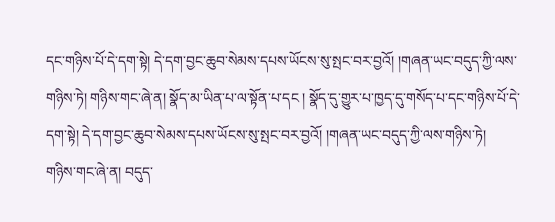དང་གཉིས་པོ་དེ་དག་སྟེ། དེ་དག་བྱང་ཆུབ་སེམས་དཔས་ཡོངས་སུ་སྤང་བར་བྱའོ། །གཞན་ཡང་བདུད་ཀྱི་ལས་གཉིས་ཏེ། གཉིས་གང་ཞེ་ན། སྣོད་མ་ཡིན་པ་ལ་སྟོན་པ་དང ། སྣོད་དུ་གྱུར་པ་ཁྱད་དུ་གསོད་པ་དང་གཉིས་པོ་དེ་དག་སྟེ། དེ་དག་བྱང་ཆུབ་སེམས་དཔས་ཡོངས་སུ་སྤང་བར་བྱའོ། །གཞན་ཡང་བདུད་ཀྱི་ལས་གཉིས་ཏེ།
གཉིས་གང་ཞེ་ན། བདུད་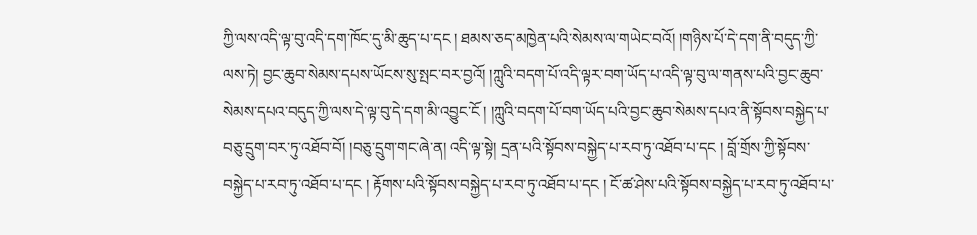ཀྱི་ལས་འདི་ལྟ་བུ་འདི་དག་ཁོང་དུ་མི་ཆུད་པ་དང ། ཐམས་ཅད་མཁྱེན་པའི་སེམས་ལ་གཡེང་བའོ། །གཉིས་པོ་དེ་དག་ནི་བདུད་ཀྱི་ལས་ཏེ། བྱང་ཆུབ་སེམས་དཔས་ཡོངས་སུ་སྤང་བར་བྱའོ། །ཀླུའི་བདག་པོ་འདི་ལྟར་བག་ཡོད་པ་འདི་ལྟ་བུ་ལ་གནས་པའི་བྱང་ཆུབ་སེམས་དཔའ་བདུད་ཀྱི་ལས་དེ་ལྟ་བུ་དེ་དག་མི་འབྱུང་ངོ ། །ཀླུའི་བདག་པོ་བག་ཡོད་པའི་བྱང་ཆུབ་སེམས་དཔའ་ནི་སྟོབས་བསྐྱེད་པ་བཅུ་དྲུག་བར་ཏུ་འཐོབ་བོ། །བཅུ་དྲུག་གང་ཞེ་ན། འདི་ལྟ་སྟེ། དྲན་པའི་སྟོབས་བསྐྱེད་པ་རབ་ཏུ་འཐོབ་པ་དང ། བློ་གྲོས་ཀྱི་སྟོབས་བསྐྱེད་པ་རབ་ཏུ་འཐོབ་པ་དང ། རྟོགས་པའི་སྟོབས་བསྐྱེད་པ་རབ་ཏུ་འཐོབ་པ་དང ། ངོ་ཚ་ཤེས་པའི་སྟོབས་བསྐྱེད་པ་རབ་ཏུ་འཐོབ་པ་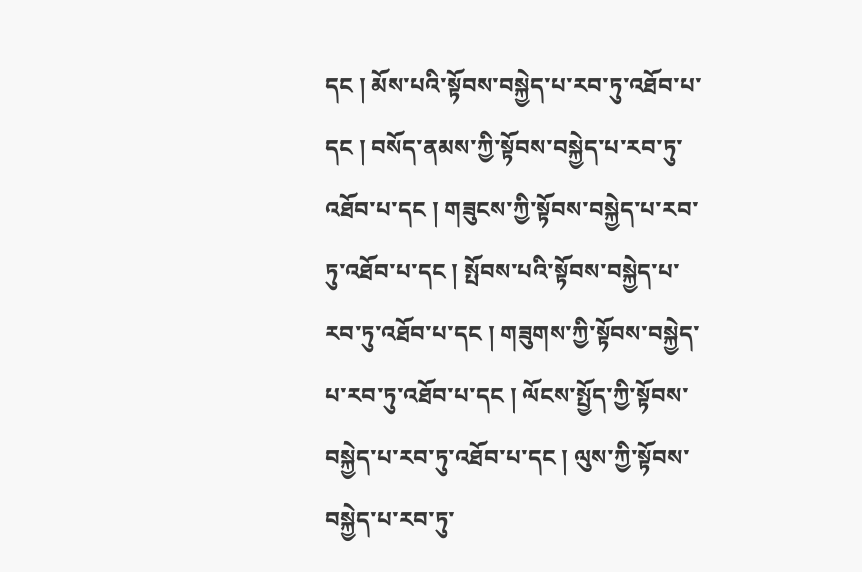དང ། མོས་པའི་སྟོབས་བསྐྱེད་པ་རབ་ཏུ་འཐོབ་པ་དང ། བསོད་ནམས་ཀྱི་སྟོབས་བསྐྱེད་པ་རབ་ཏུ་འཐོབ་པ་དང ། གཟུངས་ཀྱི་སྟོབས་བསྐྱེད་པ་རབ་ཏུ་འཐོབ་པ་དང ། སྤོབས་པའི་སྟོབས་བསྐྱེད་པ་རབ་ཏུ་འཐོབ་པ་དང ། གཟུགས་ཀྱི་སྟོབས་བསྐྱེད་པ་རབ་ཏུ་འཐོབ་པ་དང ། ལོངས་སྤྱོད་ཀྱི་སྟོབས་བསྐྱེད་པ་རབ་ཏུ་འཐོབ་པ་དང ། ལུས་ཀྱི་སྟོབས་བསྐྱེད་པ་རབ་ཏུ་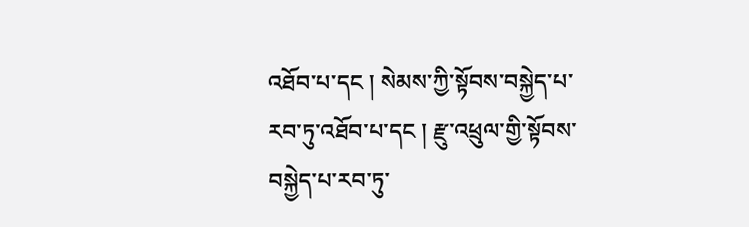འཐོབ་པ་དང ། སེམས་ཀྱི་སྟོབས་བསྐྱེད་པ་རབ་ཏུ་འཐོབ་པ་དང ། རྫུ་འཕྲུལ་གྱི་སྟོབས་བསྐྱེད་པ་རབ་ཏུ་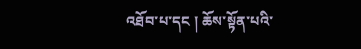འཐོབ་པ་དང ། ཆོས་སྟོན་པའི་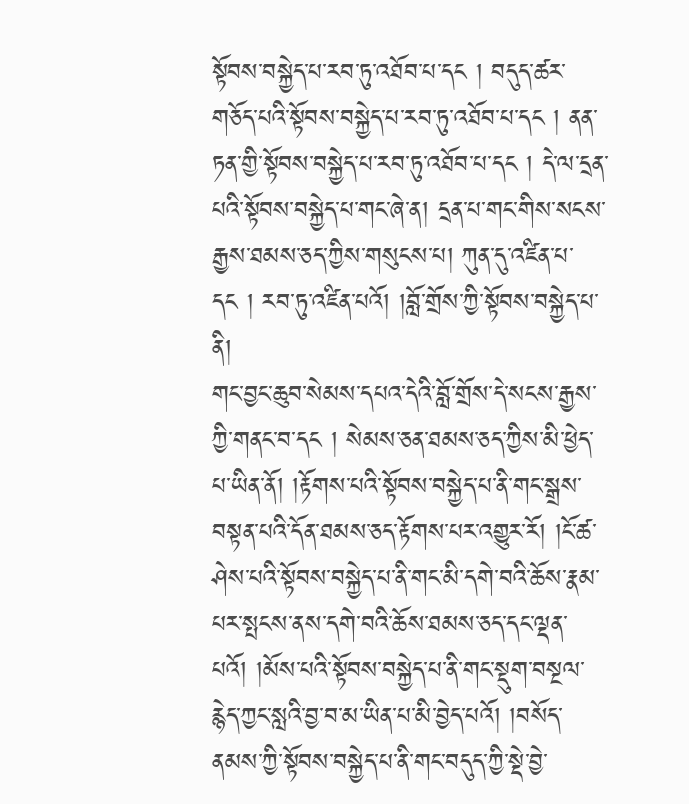སྟོབས་བསྐྱེད་པ་རབ་ཏུ་འཐོབ་པ་དང ། བདུད་ཚར་གཅོད་པའི་སྟོབས་བསྐྱེད་པ་རབ་ཏུ་འཐོབ་པ་དང ། ནན་ཏན་གྱི་སྟོབས་བསྐྱེད་པ་རབ་ཏུ་འཐོབ་པ་དང ། དེ་ལ་དྲན་པའི་སྟོབས་བསྐྱེད་པ་གང་ཞེ་ན། དྲན་པ་གང་གིས་སངས་རྒྱས་ཐམས་ཅད་ཀྱིས་གསུངས་པ། ཀུན་དུ་འཛིན་པ་དང ། རབ་ཏུ་འཛིན་པའོ། །བློ་གྲོས་ཀྱི་སྟོབས་བསྐྱེད་པ་ནི།
གང་བྱང་ཆུབ་སེམས་དཔའ་དེའི་བློ་གྲོས་དེ་སངས་རྒྱས་ཀྱི་གནང་བ་དང ། སེམས་ཅན་ཐམས་ཅད་ཀྱིས་མི་ཕྱེད་པ་ཡིན་ནོ། །རྟོགས་པའི་སྟོབས་བསྐྱེད་པ་ནི་གང་སྒྲས་བསྟན་པའི་དོན་ཐམས་ཅད་རྟོགས་པར་འགྱུར་རོ། །ངོ་ཚ་ཤེས་པའི་སྟོབས་བསྐྱེད་པ་ནི་གང་མི་དགེ་བའི་ཆོས་རྣམ་པར་སྤངས་ནས་དགེ་བའི་ཆོས་ཐམས་ཅད་དང་ལྡན་པའོ། །མོས་པའི་སྟོབས་བསྐྱེད་པ་ནི་གང་སྡུག་བསྔལ་རྙེད་ཀྱང་སླའི་བྱ་བ་མ་ཡིན་པ་མི་བྱེད་པའོ། །བསོད་ནམས་ཀྱི་སྟོབས་བསྐྱེད་པ་ནི་གང་བདུད་ཀྱི་སྡེ་བྱེ་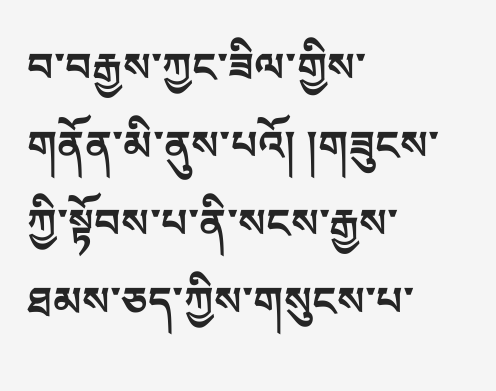བ་བརྒྱས་ཀྱང་ཟིལ་གྱིས་གནོན་མི་ནུས་པའོ། །གཟུངས་ཀྱི་སྟོབས་པ་ནི་སངས་རྒྱས་ཐམས་ཅད་ཀྱིས་གསུངས་པ་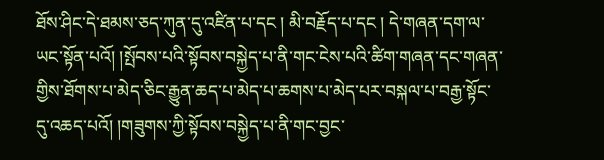ཐོས་ཤིང་དེ་ཐམས་ཅད་ཀུན་དུ་འཛིན་པ་དང ། མི་བརྗོད་པ་དང ། དེ་གཞན་དག་ལ་ཡང་སྟོན་པའོ། །སྤོབས་པའི་སྟོབས་བསྐྱེད་པ་ནི་གང་ངེས་པའི་ཚིག་གཞན་དང་གཞན་གྱིས་ཐོགས་པ་མེད་ཅིང་རྒྱུན་ཆད་པ་མེད་པ་ཆགས་པ་མེད་པར་བསྐལ་པ་བརྒྱ་སྟོང་དུ་འཆད་པའོ། །གཟུགས་ཀྱི་སྟོབས་བསྐྱེད་པ་ནི་གང་བྱང་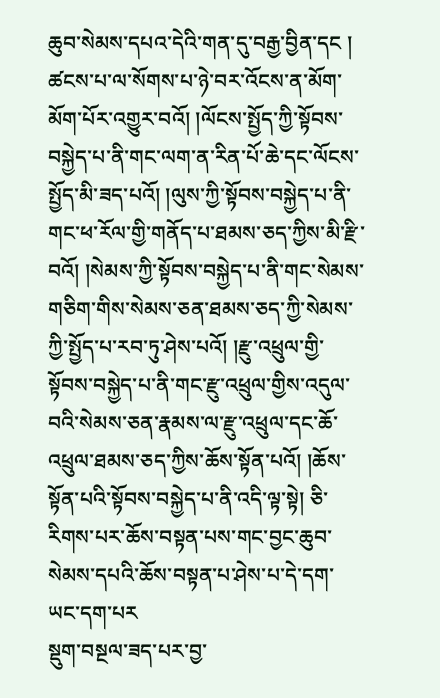ཆུབ་སེམས་དཔའ་དེའི་གན་དུ་བརྒྱ་བྱིན་དང ། ཚངས་པ་ལ་སོགས་པ་ཉེ་བར་འོངས་ན་མོག་མོག་པོར་འགྱུར་བའོ། །ལོངས་སྤྱོད་ཀྱི་སྟོབས་བསྐྱེད་པ་ནི་གང་ལག་ན་རིན་པོ་ཆེ་དང་ལོངས་སྤྱོད་མི་ཟད་པའོ། །ལུས་ཀྱི་སྟོབས་བསྐྱེད་པ་ནི་གང་ཕ་རོལ་གྱི་གནོད་པ་ཐམས་ཅད་ཀྱིས་མི་རྫི་བའོ། །སེམས་ཀྱི་སྟོབས་བསྐྱེད་པ་ནི་གང་སེམས་གཅིག་གིས་སེམས་ཅན་ཐམས་ཅད་ཀྱི་སེམས་ཀྱི་སྤྱོད་པ་རབ་ཏུ་ཤེས་པའོ། །རྫུ་འཕྲུལ་གྱི་སྟོབས་བསྐྱེད་པ་ནི་གང་རྫུ་འཕྲུལ་གྱིས་འདུལ་བའི་སེམས་ཅན་རྣམས་ལ་རྫུ་འཕྲུལ་དང་ཆོ་འཕྲུལ་ཐམས་ཅད་ཀྱིས་ཆོས་སྟོན་པའོ། །ཆོས་སྟོན་པའི་སྟོབས་བསྐྱེད་པ་ནི་འདི་ལྟ་སྟེ། ཅི་རིགས་པར་ཆོས་བསྟན་པས་གང་བྱང་ཆུབ་སེམས་དཔའི་ཆོས་བསྟན་པ་ཤེས་པ་དེ་དག་ཡང་དག་པར
སྡུག་བསྔལ་ཟད་པར་བྱ་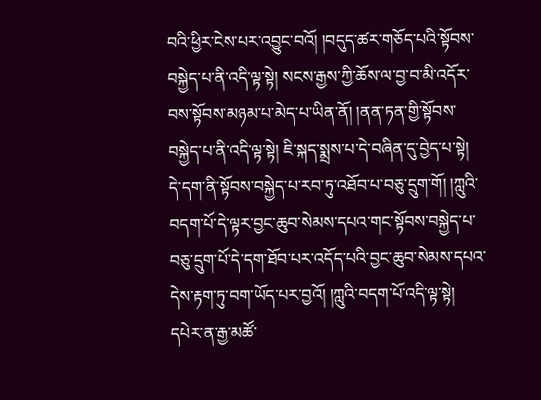བའི་ཕྱིར་ངེས་པར་འབྱུང་བའོ། །བདུད་ཚར་གཅོད་པའི་སྟོབས་བསྐྱེད་པ་ནི་འདི་ལྟ་སྟེ། སངས་རྒྱས་ཀྱི་ཆོས་ལ་བྱ་བ་མི་འདོར་བས་སྟོབས་མཉམ་པ་མེད་པ་ཡིན་ནོ། །ནན་ཏན་གྱི་སྟོབས་བསྐྱེད་པ་ནི་འདི་ལྟ་སྟེ། ཇི་སྐད་སྨྲས་པ་དེ་བཞིན་དུ་བྱེད་པ་སྟེ། དེ་དག་ནི་སྟོབས་བསྐྱེད་པ་རབ་ཏུ་འཐོབ་པ་བཅུ་དྲུག་གོ། །ཀླུའི་བདག་པོ་དེ་ལྟར་བྱང་ཆུབ་སེམས་དཔའ་གང་སྟོབས་བསྐྱེད་པ་བཅུ་དྲུག་པོ་དེ་དག་ཐོབ་པར་འདོད་པའི་བྱང་ཆུབ་སེམས་དཔའ་དེས་རྟག་ཏུ་བག་ཡོད་པར་བྱའོ། །ཀླུའི་བདག་པོ་འདི་ལྟ་སྟེ། དཔེར་ན་རྒྱ་མཚོ་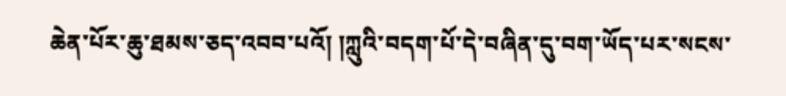ཆེན་པོར་ཆུ་ཐམས་ཅད་འབབ་པའོ། །ཀླུའི་བདག་པོ་དེ་བཞིན་དུ་བག་ཡོད་པར་སངས་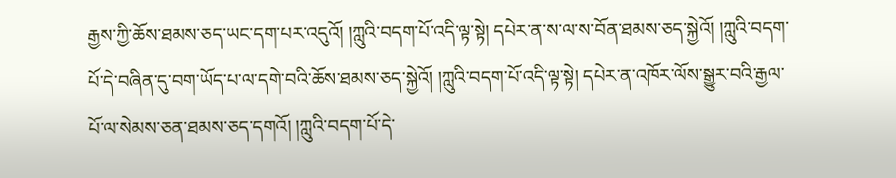རྒྱས་ཀྱི་ཆོས་ཐམས་ཅད་ཡང་དག་པར་འདུའོ། །ཀླུའི་བདག་པོ་འདི་ལྟ་སྟེ། དཔེར་ན་ས་ལ་ས་བོན་ཐམས་ཅད་སྐྱེའོ། །ཀླུའི་བདག་པོ་དེ་བཞིན་དུ་བག་ཡོད་པ་ལ་དགེ་བའི་ཆོས་ཐམས་ཅད་སྐྱེའོ། །ཀླུའི་བདག་པོ་འདི་ལྟ་སྟེ། དཔེར་ན་འཁོར་ལོས་སྒྱུར་བའི་རྒྱལ་པོ་ལ་སེམས་ཅན་ཐམས་ཅད་དགའོ། །ཀླུའི་བདག་པོ་དེ་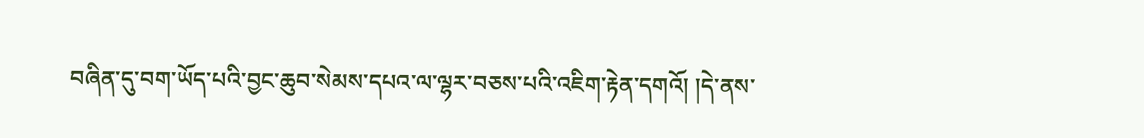བཞིན་དུ་བག་ཡོད་པའི་བྱང་ཆུབ་སེམས་དཔའ་ལ་ལྷར་བཅས་པའི་འཇིག་རྟེན་དགའོ། །དེ་ནས་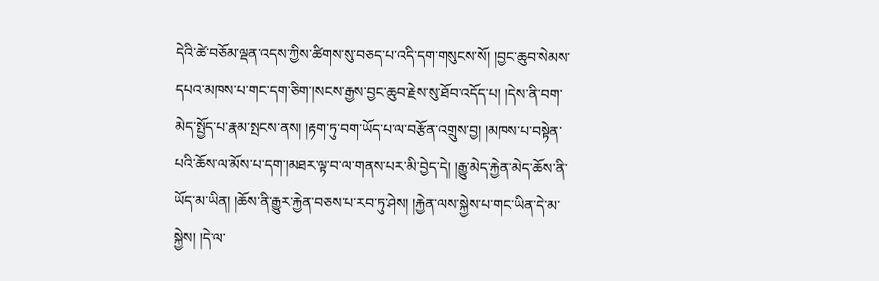དེའི་ཚེ་བཅོམ་ལྡན་འདས་ཀྱིས་ཚིགས་སུ་བཅད་པ་འདི་དག་གསུངས་སོ། །བྱང་ཆུབ་སེམས་དཔའ་མཁས་པ་གང་དག་ཅིག་།སངས་རྒྱས་བྱང་ཆུབ་རྗེས་སུ་ཐོབ་འདོད་པ། །དེས་ནི་བག་མེད་སྤྱོད་པ་རྣམ་སྤངས་ནས། །རྟག་ཏུ་བག་ཡོད་པ་ལ་བརྩོན་འགྲུས་བྱ། །མཁས་པ་བསྟེན་པའི་ཆོས་ལ་མོས་པ་དག་།མཐར་ལྟ་བ་ལ་གནས་པར་མི་བྱེད་དེ། །རྒྱུ་མེད་རྐྱེན་མེད་ཆོས་ནི་ཡོད་མ་ཡིན། །ཆོས་ནི་རྒྱུར་རྐྱེན་བཅས་པ་རབ་ཏུ་ཤེས། །རྐྱེན་ལས་སྐྱེས་པ་གང་ཡིན་དེ་མ་སྐྱེས། །དེ་ལ་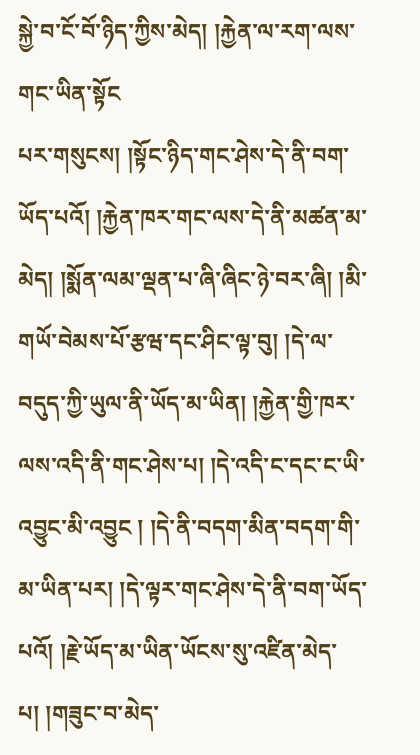སྐྱེ་བ་ངོ་བོ་ཉིད་ཀྱིས་མེད། །རྐྱེན་ལ་རག་ལས་གང་ཡིན་སྟོང
པར་གསུངས། །སྟོང་ཉིད་གང་ཤེས་དེ་ནི་བག་ཡོད་པའོ། །རྐྱེན་ཁར་གང་ལས་དེ་ནི་མཚན་མ་མེད། །སྨོན་ལམ་ལྡན་པ་ཞི་ཞིང་ཉེ་བར་ཞི། །མི་གཡོ་བེམས་པོ་རྩཝ་དང་ཤིང་ལྟ་བུ། །དེ་ལ་བདུད་ཀྱི་ཡུལ་ནི་ཡོད་མ་ཡིན། །རྐྱེན་གྱི་ཁར་ལས་འདི་ནི་གང་ཤེས་པ། །དེ་འདི་ང་དང་ང་ཡི་འབྱུང་མི་འབྱུང ། །དེ་ནི་བདག་མིན་བདག་གི་མ་ཡིན་པར། །དེ་ལྟར་གང་ཤེས་དེ་ནི་བག་ཡོད་པའོ། །རྗེ་ཡོད་མ་ཡིན་ཡོངས་སུ་འཛིན་མེད་པ། །གཟུང་བ་མེད་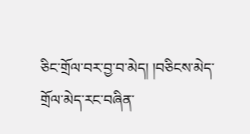ཅིང་གྲོལ་བར་བྱ་བ་མེད། །བཅིངས་མེད་གྲོལ་མེད་རང་བཞིན་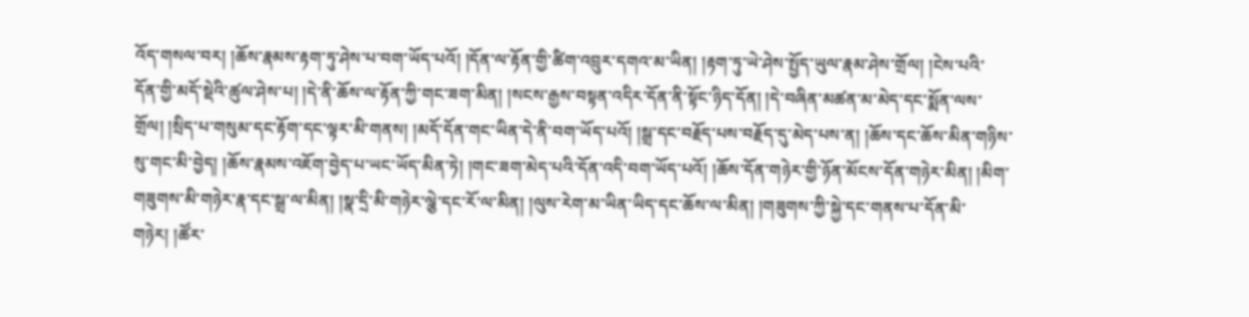འོད་གསལ་བར། །ཆོས་རྣམས་རྟག་ཏུ་ཤེས་པ་བག་ཡོད་པའོ། །དོན་ལ་རྟོན་གྱི་ཚིག་འབྲུར་དགའ་མ་ཡིན། །རྟག་ཏུ་ཡེ་ཤེས་སྤྱོད་ཡུལ་རྣམ་ཤེས་གྲོལ། །ངེས་པའི་དོན་གྱི་མདོ་སྡེའི་ཚུལ་ཤེས་པ། །དེ་ནི་ཆོས་ལ་རྟོན་ཀྱི་གང་ཟག་མིན། །སངས་རྒྱས་བསྟན་འདིར་དོན་ནི་སྟོང་ཉིད་དོན། །དེ་བཞིན་མཚན་མ་མེད་དང་སྨོན་ལས་གྲོལ། །སྲིད་པ་གསུམ་དང་རྟོག་དང་ལྟར་མི་གནས། །མདོ་དོན་གང་ཡིན་དེ་ནི་བག་ཡོད་པའོ། །སྒྲ་དང་བརྗོད་པས་བརྗོད་དུ་མེད་པས་ན། །ཆོས་དང་ཆོས་མིན་གཉིས་སུ་གང་མི་བྱེད། །ཆོས་རྣམས་འཇོག་བྱེད་པ་ཡང་ཡོད་མིན་ཏེ། །གང་ཟག་མེད་པའི་དོན་འདི་བག་ཡོད་པའོ། །ཆོས་དོན་གཉེར་གྱི་ཉོན་མོངས་དོན་གཉེར་མིན། །མིག་གཟུགས་མི་གཉེར་རྣ་དང་སྒྲ་ལ་མིན། །སྣ་དྲི་མི་གཉེར་ལྕེ་དང་རོ་ལ་མིན། །ལུས་རེག་མ་ཡིན་ཡིད་དང་ཆོས་ལ་མིན། །གཟུགས་ཀྱི་སྐྱེ་དང་གནས་པ་དོན་མི་གཉེར། །ཚོར་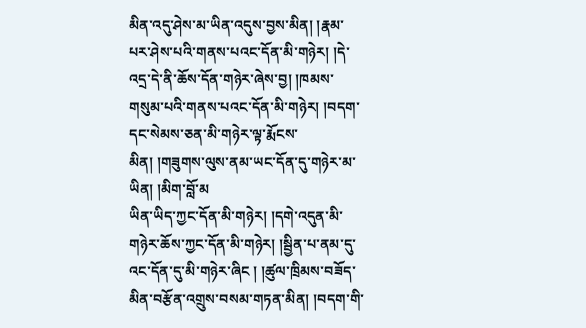མིན་འདུ་ཤེས་མ་ཡིན་འདུས་བྱས་མིན། །རྣམ་པར་ཤེས་པའི་གནས་པའང་དོན་མི་གཉེར། །དེ་འདྲ་དེ་ནི་ཆོས་དོན་གཉེར་ཞེས་བྱ། །ཁམས་གསུམ་པའི་གནས་པའང་དོན་མི་གཉེར། །བདག་དང་སེམས་ཅན་མི་གཉེར་ལྟ་རྨོངས་མིན། །གཟུགས་ལུས་ནམ་ཡང་དོན་དུ་གཉེར་མ་ཡིན། །མིག་བློ་མ
ཡིན་ཡིད་ཀྱང་དོན་མི་གཉེར། །དགེ་འདུན་མི་གཉེར་ཆོས་ཀྱང་དོན་མི་གཉེར། །སྦྱིན་པ་ནམ་དུ་འང་དོན་དུ་མི་གཉེར་ཞིང ། །ཚུལ་ཁྲིམས་བཟོད་མིན་བརྩོན་འགྲུས་བསམ་གཏན་མིན། །བདག་གི་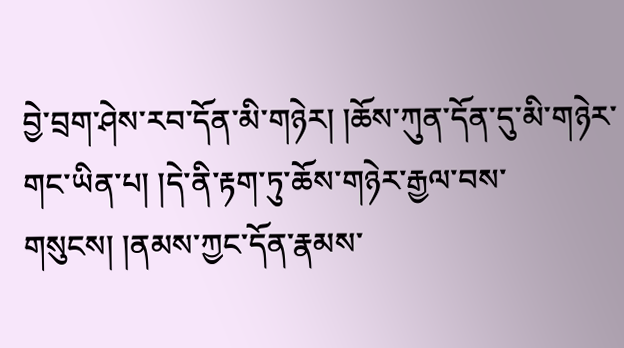བྱེ་བྲག་ཤེས་རབ་དོན་མི་གཉེར། །ཆོས་ཀུན་དོན་དུ་མི་གཉེར་གང་ཡིན་པ། །དེ་ནི་རྟག་ཏུ་ཆོས་གཉེར་རྒྱལ་བས་གསུངས། །ནམས་ཀྱང་དོན་རྣམས་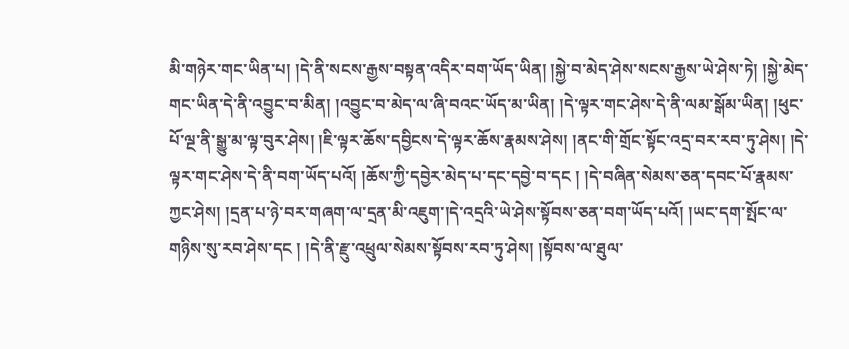མི་གཉེར་གང་ཡིན་པ། །དེ་ནི་སངས་རྒྱས་བསྟན་འདིར་བག་ཡོད་ཡིན། །སྐྱེ་བ་མེད་ཤེས་སངས་རྒྱས་ཡེ་ཤེས་ཏེ། །སྐྱེ་མེད་གང་ཡིན་དེ་ནི་འབྱུང་བ་མིན། །འབྱུང་བ་མེད་ལ་ཞི་བའང་ཡོད་མ་ཡིན། །དེ་ལྟར་གང་ཤེས་དེ་ནི་ལམ་སྒོམ་ཡིན། །ཕུང་པོ་ལྔ་ནི་སྒྱུ་མ་ལྟ་བུར་ཤེས། །ཇི་ལྟར་ཆོས་དབྱིངས་དེ་ལྟར་ཆོས་རྣམས་ཤེས། །ནང་གི་གྲོང་སྟོང་འདྲ་བར་རབ་ཏུ་ཤེས། །དེ་ལྟར་གང་ཤེས་དེ་ནི་བག་ཡོད་པའོ། །ཆོས་ཀྱི་དབྱེར་མེད་པ་དང་དབྱེ་བ་དང ། །དེ་བཞིན་སེམས་ཅན་དབང་པོ་རྣམས་ཀྱང་ཤེས། །དྲན་པ་ཉེ་བར་གཞག་ལ་དྲན་མི་འཇུག་།དེ་འདྲའི་ཡེ་ཤེས་སྟོབས་ཅན་བག་ཡོད་པའོ། །ཡང་དག་སྤོང་ལ་གཉིས་སུ་རབ་ཤེས་དང ། །དེ་ནི་རྫུ་འཕྲུལ་སེམས་སྟོབས་རབ་ཏུ་ཤེས། །སྟོབས་ལ་ཐུལ་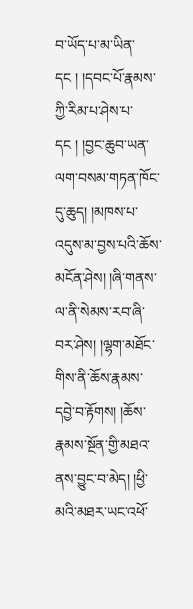བ་ཡོད་པ་མ་ཡིན་དང ། །དབང་པོ་རྣམས་ཀྱི་རིམ་པ་ཤེས་པ་དང ། །བྱང་ཆུབ་ཡན་ལག་བསམ་གཏན་ཁོང་དུ་ཆུད། །མཁས་པ་འདུས་མ་བྱས་པའི་ཆོས་མངོན་ཤེས། །ཞི་གནས་ལ་ནི་སེམས་རབ་ཞི་བར་ཤེས། །ལྷག་མཐོང་གིས་ནི་ཆོས་རྣམས་དབྱེ་བ་རྟོགས། །ཆོས་རྣམས་སྔོན་གྱི་མཐའ་ནས་བྱུང་བ་མེད། །ཕྱི་མའི་མཐར་ཡང་འཕོ་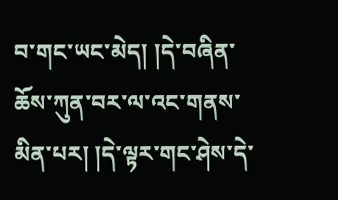བ་གང་ཡང་མེད། །དེ་བཞིན་ཆོས་ཀུན་བར་ལ་འང་གནས་མིན་པར། །དེ་ལྟར་གང་ཤེས་དེ་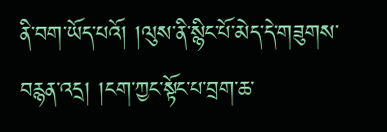ནི་བག་ཡོད་པའོ། །ལུས་ནི་སྙིང་པོ་མེད་དེ་གཟུགས་བརྙན་འདྲ། །ངག་ཀྱང་སྟོང་པ་བྲག་ཆ་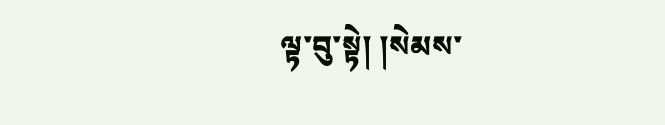ལྟ་བུ་སྟེ། །སེམས་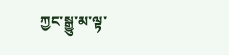ཀྱང་སྒྱུ་མ་ལྟ་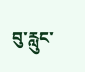བུ་རླུང་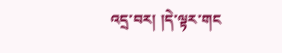འདྲ་བར། །དེ་ལྟར་གང